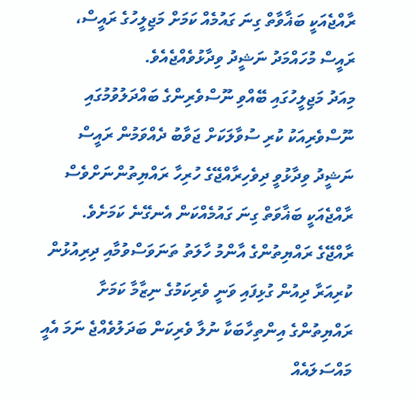ރާއްޖެއަކީ ބަޣާވާތް ގިނަ ގައުމެއް ކަމަށް މަޖިލީހުގެ ރައީސް، ރައީސް މުހައްމަދު ނަޝީދު ވިދާޅުވެއްޖެއެވެ.
މިއަދު މަޖިލީހުގައި ބޭއްވި ނޫސްވެރިންގެ ބައްދަލުވުމުގައި ނޫސްވެރިއަކު ކުރި ސުވާލަކަށް ޖަވާބު ދެއްވަމުން ރައީސް ނަޝީދު ވިދާޅުވީ ދިވެހިރާއްޖޭގެ ހުރިހާ ރައްޔިތުންނަށްވެސް ރާއްޖެއަކީ ބަޣާވަތް ގިނަ ގައުމެއްކަން އެނގޭނެ ކަމަށެވެ.
ރާއްޖޭގެ ރައްޔިތުންގެ އާންމު ހާލަތު ތަނަވަސްވުމާއި ދިރިއުޅުން ކުރިއަރާ ދިއުން ގުޅިފައި ވަނީ ވެރިކަމުގެ ނިޒާމާ ކަމަށާ ރައްޔިތުންގެ އިންތިހާބަކާ ނުލާ ވެރިކަން ބަދަލުވެއްޖެ ނަމަ އެއީ މައްސަލައެއް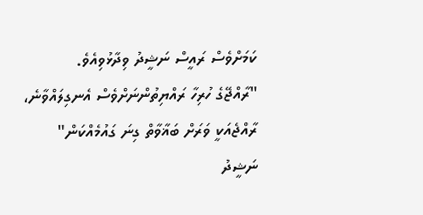ކަމަށްވެސް ރައީސް ނަޝީދު ވިދާޅުވިއެވެ.
"ރާއްޖޭގެ ހުރިހާ ރައްޔިތުންނަށްވެސް އެނގިލައްވާނެ، ރާއްޖެއަކީ ވަރަށް ބަޣާވާތް ގިނަ ގައުމެއްކަން"
ނަޝީދު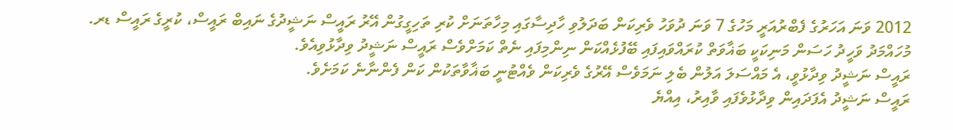2012 ވަނަ އަހަރުގެ ފެބްރުއަރީ މަހުގެ 7 ވަނަ ދުވަހު ވެރިކަން ބަދަލުވި ހާދިސާގައި މިހާތަނަށް ކުރި ތަހިގީގުން އޭރު ރައީސް ނަޝީދުގެ ނައިބް ރައީސް، ކުރީގެ ރައީސް ޑރ. މުހައްމަދު ވަހީދު ހަސަން މަނިކަކީ ބަޣާވަތް ކުރައްވައިފައި ބޭފުޅެއްކަން ނިންމިފައި ނެތް ކަމަށްވެސް ރައީސް ނަޝީދު ވިދާޅުވިއެވެ.
ރައީސް ނަޝީދު ވިދާޅުވީ، އެ މައްސަލަ އަލުން ބެލި ނަމަވެސް އޭރުގެ ވެރިކަން ވެއްޓުނީ ބަޣާވާތަކުން ކަން ފެންނާނެ ކަމަށެވެ.
ރައީސް ނަޝީދު އެފަދައިން ވިދާޅުވެފައި ވާއިރު، އިއްޔެ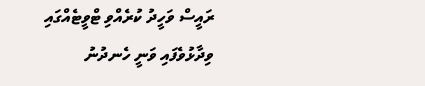ރައީސް ވަހީދު ކުރެއްވި ޓްވީޓެއްގައި ވިދާޅުވެފައި ވަނީ ހެނދުނު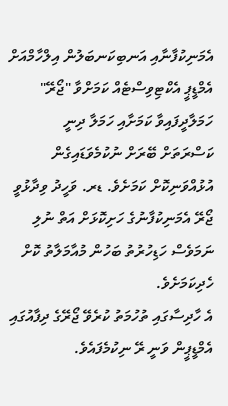އެމަނިކުފާނާއި އަނބިކަނބަލުން އިލްހާމްއަށް އެމްޑީޕީ އެކްޓިވިސްޓެއް ކަމަށްވާ "ޖޯރޭ" ހަމަލާދީފައިވާ ކަމަށާއި ހަމަލާ ދިނީ ކަސްރަތަށް ބޭރަށް ނުކުމެވަޑައިގެން އުޅުއްވަނިކޮށް ކަމަށެވެ. ޑރ. ވަހީދު ވިދާޅުވީ ޖޯރޭ އެމަނިކުފާނުގެ ހަށިކޮޅަށް އަތް ނުލި ނަމަވެސް ހަޑިހުރުތު ބަހުން މުއާމަލާތު ކޮށް ހެދިކަމަށެވެ.
އެ ހާދިސާގައި ތުހުމަތު ކުރެވޭ ޖޯރޭގެ ދިފާއުގައި އެމްޑީޕީން ވަނީ ރޭ ނިކުމެފައެވެ.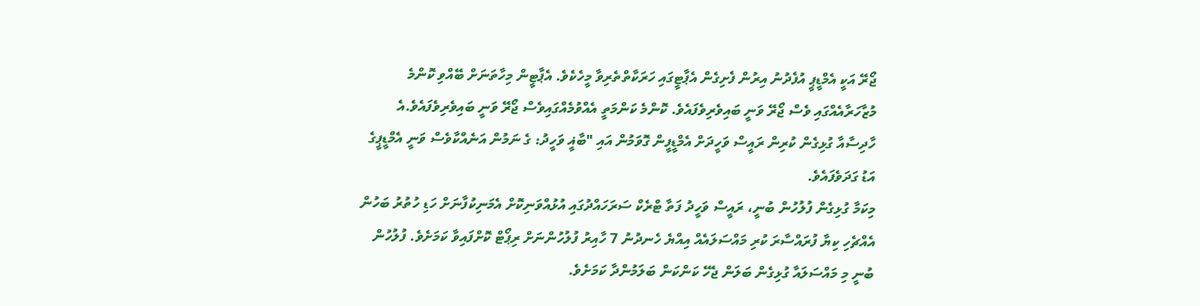ޖޯރޭ އަކީ އެމްޑީޕީ އުފެދުނު އިރުން ފެށިގެން އެޕާޓީގައި ހަރަކާތްތެރިވާ މީހެކެވެ. އެޕާޓީން މިހާތަނަށް ބޭއްވި ކޮންމެ މުޒާހަރާއެއްގައި ވެސް ޖޯރޭ ވަނީ ބައިވެރިވެފައެވެ. ކޮންމެ ކަންމަތީ އެއްވުމެއްގައިވެސް ޖޯރޭ ވަނީ ބައިވެރިވެފައެވެ.އެ ހާދިސާއާ ގުޅިގެން ކުރިން ރައީސް ވަހީދަށް އެމްޑީފީން ގޮވަމުން އައި "ބާޣީ ވަހީދު: ގެ ނަމުން އަނެއްކާވެސް ވަނީ އެމްޑީޕީގެ އަޑު ގަދަވެފައެވެ.
މިކަމާ ގުޅިގެން ފުލުހުން ބުނީ، ރައީސް ވަހީދު ފަތާ ޓްރެކް ސަރަހައްދުގައި އުޅުއްވަނިކޮށް އެމަނިކުފާނަށް ހަޑި ހުތުރު ބަހުން އެއްޗެހި ކިޔާ ފުރައްސާރަ ކުރި މައްސަލައެއް އިއްޔެ ހެނދުނު 7 ހާއިރު ފުލުހުންނަށް ރިޕޯޓް ކޮށްފައިވާ ކަމަށެވެ. ފުލުހުން ބުނީ މި މައްސަލައާ ގުޅިގެން ބަލަން ޖެހޭ ކަންކަން ބަލަމުންދާ ކަމަށެވެ.